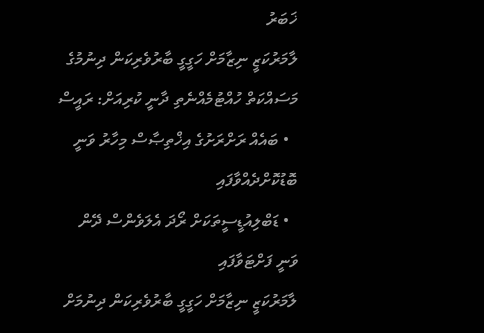ޚަބަރު
ލާމަރުކަޒީ ނިޒާމަށް ހަގީގީ ބާރުވެރިކަން ދިނުމުގެ މަސައްކަތް ހުއްޓުމެއްނެތި ދާނީ ކުރިއަށް: ރައީސް
  • ބައެއް ރަށްރަށުގެ އިޚްތިޞާސް މިހާރު ވަނީ ބޮޑުކޮށްދެއްވާފައި
  • ޑަބްލިއުޑީސީތަކަށް ރޯދަ އެލަވެންސް ދޭން ވަނީ ފަށްޓަވާފައި
ލާމަރުކަޒީ ނިޒާމަށް ހަގީގީ ބާރުވެރިކަން ދިނުމަށް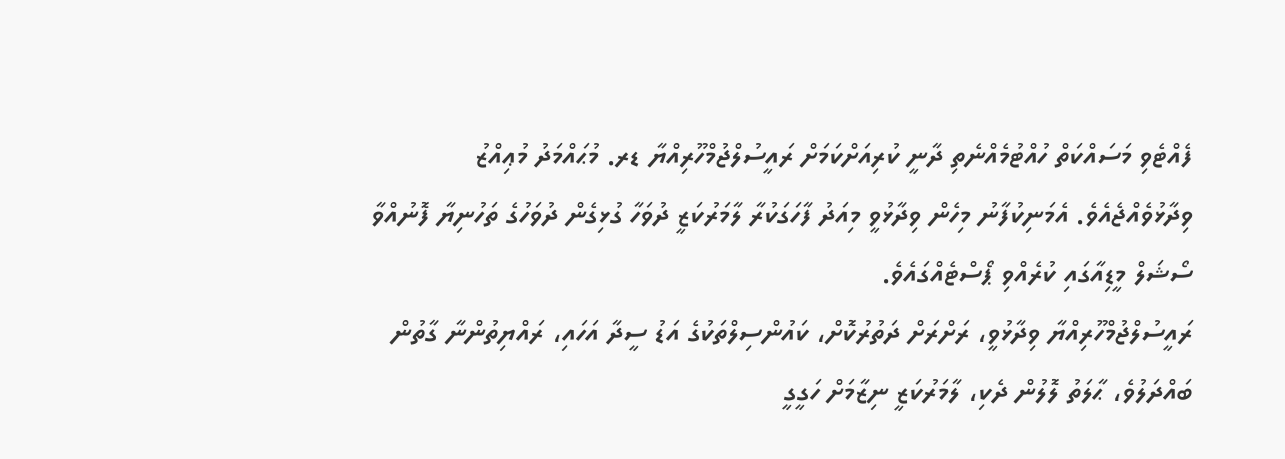ފެއްޓެވި މަސައްކަތް ހުއްޓުމެއްނެތި ދާނީ ކުރިއަށްކަމަށް ރައީސުލްޖުމްހޫރިއްޔާ ޑރ. މުޙައްމަދު މުޢިއްޒު ވިދާޅުވެއްޖެއެވެ. އެމަނިކުފާނު މިހެން ވިދާޅުވީ މިއަދު ފާހަގަކުރާ ލާމަރުކަޒީ ދުވަހާ ގުޅިގެން ދުވަހުގެ ތަހުނިޔާ ފޮނުއްވާ ސޯޝަލް މީޑިއާގައި ކުރެއްވި ޕޯސްޓެއްގައެވެ.
ރައީސުލްޖުމްހޫރިއްޔާ ވިދާޅުވީ، ރަށްރަށް ދަތުރުކޮށް، ކައުންސިލްތަކުގެ އަޑު ސީދާ އަހައި، ރައްޔިތުންނާ ގާތުން ބައްދަލުވެ، ޙާލަތު ލޮލުން ދެކި، ލާމަރުކަޒީ ނިޒާމަށް ހަގީގީ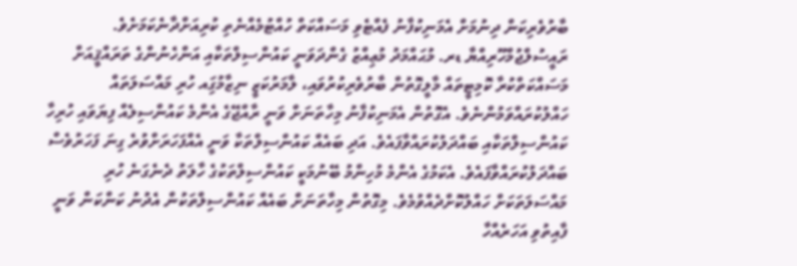ބާރުވެރިކަން ދިނުމަށް އެމަނިކުފާނު ފެއްޓެވި މަސައްކަތް ހުއްޓުމެއްނެތި ކުރިއަށްދާނެކަމަށެވެ.
ރައީސުލްޖުމްހޫރިއްޔާ ޑރ. މުޙައްމަދު މުޢިއްޒު ގެންދަވަނީ ކައުންސިލްތަކާއި އަންހެނުންގެ ތަރައްޤީއަށް މަސައްކަތްކުރާ ކޮމިޓީތައް މާލީގޮތުން ބާރުވެރިކުރުވައި، ލާމަރުކަޒީ ނިޒާމުގަިއ ހުރި މައްސަލަތައް ހައްލުކުރައްވަމުންނެވެ. އެގޮތުން އެމަނިކުފާނު މިހާތަނަށް ވަނީ ރާއްޖޭގެ އެންމެ ކައުންސިލެއް ފިޔަވައި ހުރިހާ ކައުންސިލްތަކާއި ބައްދަލުކުރައްވާފައެވެ. އަދި ބައެއް ކައުންސިލްތަކާ ވަނީ އެއްފަހަރަށްވުރެ ގިނަ ފަހަރުވެސް ބައްދަލުކުރައްވާފައެވެ. އެކަމުގެ އެންމެ މުހިންމު ބޭނުމަކީ ކައުންސިލްތަކުގެ ހާލަތު ދެނެގަނެ ހުރި މައްސަލަތަކަށް ހައްލުކޮށްދެއްވުމެވެ. މިގޮތުން މިހާތަނަށް ބައެއް ކައުންސިލްތަކުން އެދުނު ކަންކަން ވަނީ ފާއިތުވި އަހަރެއްހާ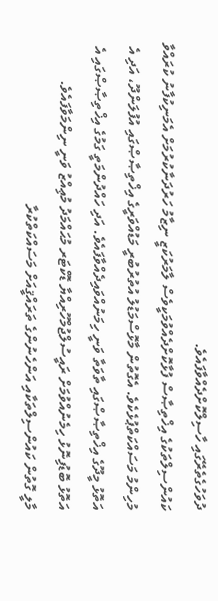ދުވަހުގެތެރޭގައި ހާސިލްކޮށްދެއްވާފައެވެ.
ކައުންސިލްތަކުގެ އިޚްތިޞާސް ފުޅާކޮށްދެއްވުމަކީވެސް ލާމަރުކަޒީ ނިޒާމު ހަރުދަނާކުރުމަށް އެމަނިކުފާނު ކުރައްވާ މުހިންމު މަސައްކަތްޕުޅެކެވެ. އެގޮތުން މާޅޮސްމަޑުލު އުތުރުބުރީ މަޑުއްވަރީގެ އިޚްތިޞާޞްގައި އުފުލަންދޫ، އަދި އެ އަތޮޅު މީދޫގެ އިޚްތިޞާޞްގައި ތާވަތާ ވަނީ ހިމަނުއްވައިދެއްވާފައެވެ. އަދި ހައްދުންމަތީ ގަމުގެ އިޚްތިޞާޞްގައި އެ އަތޮޅު ބޮޑުފިނޮޅު ހިމެނުއްވުމަށް ރައީސުލްޖުމްހޫރިއްޔާ ޑޮކްޓަރ މުޙައްމަދު މުޢިއްޒު ވަނީ ނިންމަވާފައެވެ.
މާލީ ގޮތުން ކައުންސިލްތަކާއި އަންހެނުންގެ ތަރައްޤީއަށް މަސައްކަތްކުރާ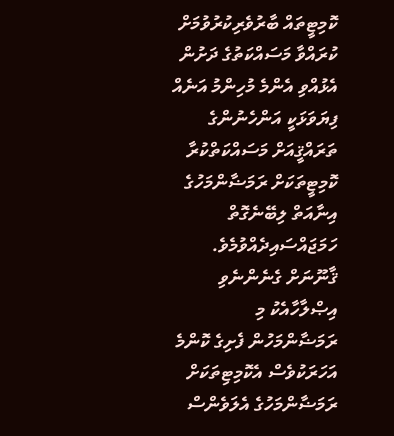ކޮމިޓީތައް ބާރުވެރިކުރުވުމަށް ކުރައްވާ މަސައްކަތުގެ ދަށުން އެޅުއްވި އެންމެ މުހިންމު އަނެއް ފިޔަވަޅަކީ އަންހެނުންގެ ތަރައްޤީއަށް މަސައްކަތްކުރާ ކޮމިޓީތަކަށް ރަމަޟާންމަހުގެ އިނާއަތް ލިބޭނެގޮތް ހަމަޖައްސައިދެއްވުމެވެ. ޤާނޫނަށް ގެނެންނެވި އިޞްލާހާއެކު މި ރަމަޟާންމަހުން ފެށިގެ ކޮންމެ އަހަރަކުވެސް އެކޮމިޓިތަކަށް ރަމަޟާންމަހުގެ އެލަވެންސް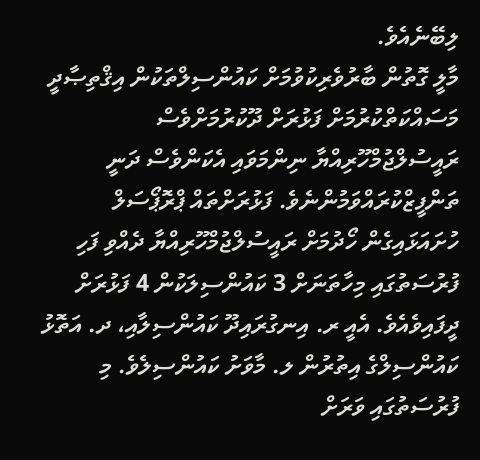ލިބޭނެއެވެ.
މާލީ ގޮތުން ބާރުވެރިކުވުމަށް ކައުންސިލްތަކުން އިޤްތިޞާދީ މަސައްކަތްކުރުމަށް ފަޅުރަށް ދޫކުރުމަށްވެސް ރައީސުލްޖުމްހޫރިއްޔާ ނިންމަވައި އެކަންވެސް ދަނީ ތަންފީޒްކުރައްވަމުންނެވެ. ފަޅުރަށްތައް ޕްރޮޕޯސަލް ހުށައަޅައިގެން ހޯދުމަށް ރައީސުލްޖުމްހޫރިއްޔާ ދެއްވި ފަހި ފުރުސަތުގައި މިހާތަނަށް 3 ކައުންސިލަކުން 4 ފަޅުރަށް ދީފައިވެއެވެ. އެއީ ރ. އިނގުރައިދޫ ކައުންސިލާއި، ދ. އަތޮޅު ކައުންސިލްގެ އިތުރުން ލ. މާވަށު ކައުންސިލެވެ. މި ފުރުސަތުގައި ވަރަށް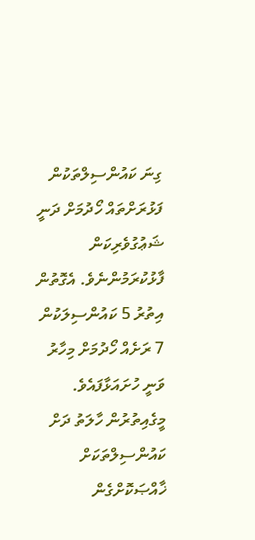ގިނަ ކައުންސިލްތަކުން ފަޅުރަށްތައް ހޯދުމަށް ދަނީ ޝަޢުގުވެރިކަން ފާޅުކުރަމުންނެވެ. އެގޮތުން އިތުރު 5 ކައުންސިލަކުން 7 ރަށެއް ހޯދުމަށް މިހާރު ވަނީ ހުށައަޅާފައެވެ.
މީގެއިތުރުން ހާލަތު ދަށް ކައުންސިލްތަކަށް ޚާއްޞަކޮށްގެން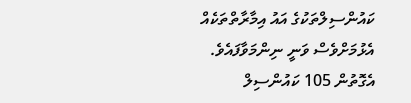ކައުންސިލްތަކުގެ އައު އިމާރާތްތަކެއް އެޅުމަށްވެސް ވަނީ ނިންމަވާފައެވެ. އެގޮތުން 105 ކައުންސިލް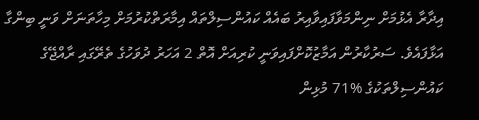އިދާރާ އެޅުމަށް ނިންމަވާފައިވާއިރު ބައެއް ކައުންސިލްތައް އިމާރަތްކުރުމަށް މިހާތަނަށް ވަނީ ބިންގާ އަޅާފައެވެ. ސަރުކާރުން އަމާޒުކޮށްފައިވަނީ ކުރިއަށް އޮތް 2 އަހަރު ދުވަހުގެ ތެރޭގައި ރާއްޖޭގެ ކައުންސިލްތަކުގެ %71 މުޅިން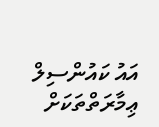އައު ކައުންސިލް ޢިމާރަތްތަކަށް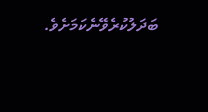ބަދަލުކުރެވޭނެކަމަށެވެ.